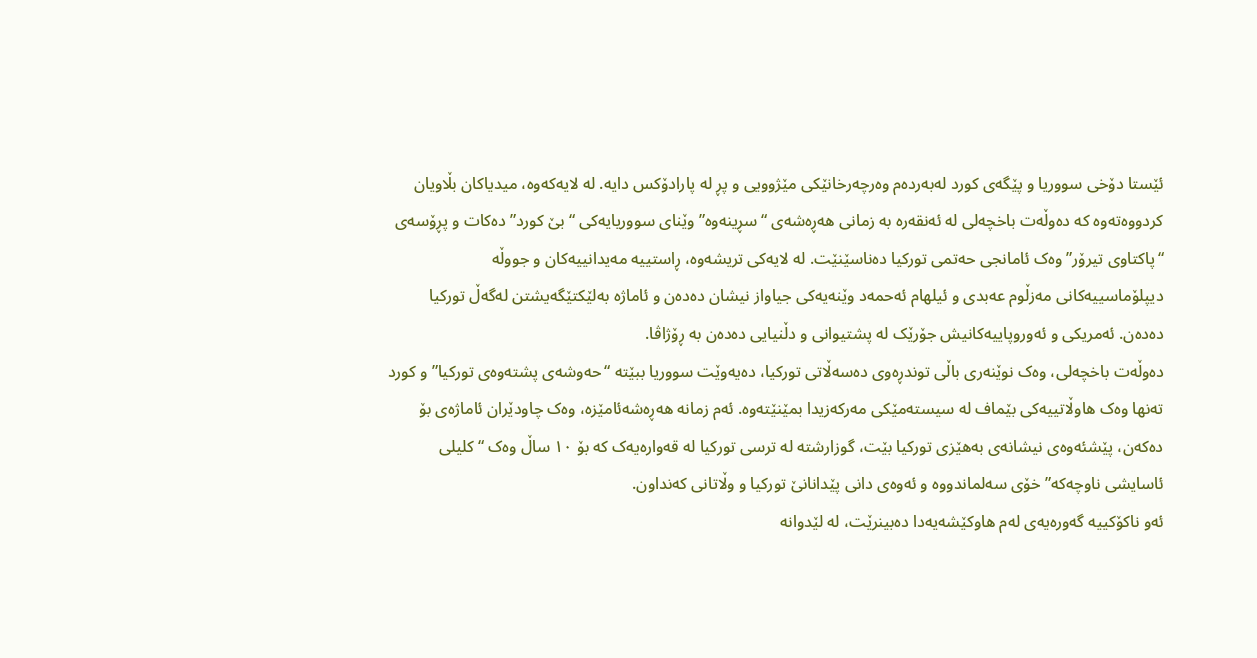ئێستا دۆخی سووریا و پێگەی کورد لەبەردەم وەرچەرخانێکی مێژوویی و پڕ لە پارادۆکس دایە. لە لایەکەوە، میدیاکان بڵاویان کردووەتەوە کە دەوڵەت باخچەلی لە ئەنقەرە بە زمانی هەڕەشەی “سڕینەوە” وێنای سووریایەکی “بێ کورد” دەکات و پڕۆسەی “پاکتاوی تیرۆر” وەک ئامانجی حەتمی تورکیا دەناسێنێت. لە لایەکی تریشەوە، ڕاستییە مەیدانییەکان و جووڵە دیپلۆماسییەکانی مەزڵوم عەبدی و ئیلهام ئەحمەد وێنەیەکی جیاواز نیشان دەدەن و ئاماژە بەلێکتێگەیشتن لەگەڵ تورکیا دەدەن. ئەمریکی و ئەوروپاییەکانیش جۆرێک لە پشتیوانی و دڵنیایی دەدەن بە ڕۆژاڤا.
دەوڵەت باخچەلی، وەک نوێنەری باڵی توندڕەوی دەسەڵاتی تورکیا، دەیەوێت سووریا ببێتە “حەوشەی پشتەوەی تورکیا” و کورد تەنها وەک هاوڵاتییەکی بێماف لە سیستەمێکی مەرکەزیدا بمێنێتەوە. ئەم زمانە هەڕەشەئامێزە، وەک چاودێران ئاماژەی بۆ دەکەن، پێشئەوەی نیشانەی بەهێزی تورکیا بێت، گوزارشتە لە ترسی تورکیا لە قەوارەیەک کە بۆ ١٠ ساڵ وەک “کلیلی ئاسایشی ناوچەکە” خۆی سەلماندووە و ئەوەی دانی پێدانانێ تورکیا و وڵاتانی کەنداون.
ئەو ناکۆکییە گەورەیەی لەم هاوکێشەیەدا دەبینرێت، لە لێدوانە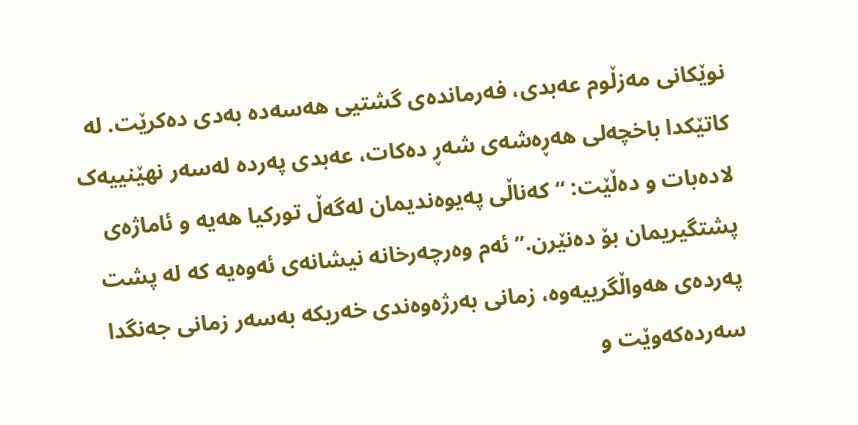نوێکانی مەزڵوم عەبدی، فەرماندەی گشتیی هەسەدە بەدی دەکرێت. لە کاتێکدا باخچەلی هەڕەشەی شەڕ دەکات، عەبدی پەردە لەسەر نهێنییەک لادەبات و دەڵێت: “کەناڵی پەیوەندیمان لەگەڵ تورکیا هەیە و ئاماژەی پشتگیریمان بۆ دەنێرن.” ئەم وەرچەرخانە نیشانەی ئەوەیە کە لە پشت پەردەی هەواڵگرییەوە، زمانی بەرژەوەندی خەریکە بەسەر زمانی جەنگدا سەردەکەوێت و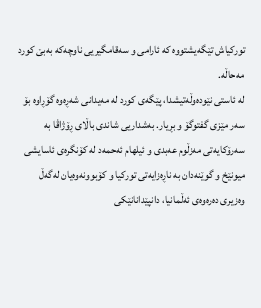تورکیاش تێگەیشتووە کە ئارامی و سەقامگیریی ناوچەکە بەبێ کورد مەحاڵە.
لە ئاستی نێودەوڵەتیشدا، پێگەی کورد لە مەیدانی شەڕەوە گۆڕاوە بۆ سەر مێزی گفتوگۆ و بڕیار. بەشداریی شاندی باڵای ڕۆژاڤا بە سەرۆکایەتی مەزڵوم عەبدی و ئیلهام ئەحمەد لە کۆنگرەی ئاسایشی میونێخ و گوێنەدان بە ناڕەزایەتی تورکیا و کۆبوونەوەیان لەگەڵ وەزیری دەرەوەی ئەڵمانیا، دانپێدانانێکی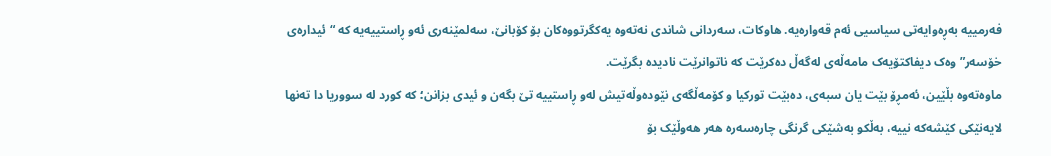فەرمییە بەڕەوایەتی سیاسیی ئەم قەوارەیە. هاوکات، سەردانی شاندی نەتەوە یەکگرتووەکان بۆ کۆبانێ، سەلمێنەری ئەو ڕاستییەیە کە “ئیدارەی خۆسەر” وەک دیفاکتۆیەک مامەڵەی لەگەڵ دەکرێت کە ناتوانرێت نادیدە بگرێت.
ماوەتەوە بڵێین، ئەمڕۆ بێت یان سبەی، دەبێت تورکیا و کۆمەڵگەی نێودەوڵەتیش لەو ڕاستییە تێ بگەن و ئیدی بزانن؛ کە کورد لە سووریا دا تەنها لایەنێکی کێشەکە نییە، بەڵکو بەشێکی گرنگی چارەسەرە هەر هەوڵێک بۆ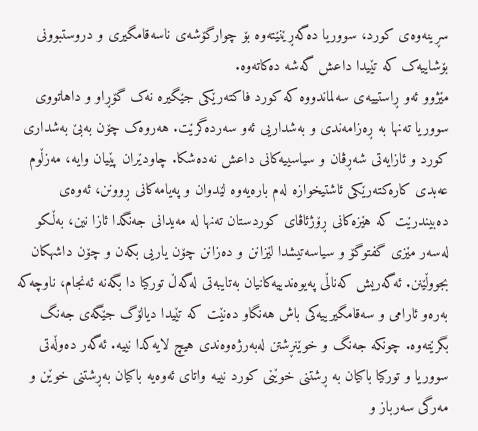سڕینەوەی کورد، سووریا دەگەڕێنێتەوە بۆ چوارگۆشەی ناسەقامگیری و دروستبوونی بۆشاییەک کە تێیدا داعش گەشە دەکاتەوە.
مێژوو ئەو ڕاستییەی سەلماندووە کە کورد فاکتەرێکی جێگیرە نەک گۆڕاو و داهاتووی سووریا تەنها بە ڕەزامەندی و بەشداریی ئەو سەردەگرێت. هەروەک چۆن بەبێ بەشداری کورد و ئازایەتی شەڕڤان و سیاسییەکانی داعش نەدەشکا. چاودێران پێیان وایه، مەزڵوم عەبدی کارەکتەرێکی ئاشتیخوازه لەم بارەیەوە لێدوان و پەیامەکانی ڕوونن، ئەوەی دەبیندرێت کە هێزەکانی ڕۆژئاڤای کوردستان تەنها لە مەیدانی جەنگدا ئازا نین، بەڵکو لەسەر مێزی گفتوگۆ و سیاسەتیشدا لێزانن و دەزانن چۆن یاریی بکەن و چۆن داشهكان بجووڵێنن. ئەگەریش کەناڵى پەیوەندییەکانیان بەتایبەتی لەگەڵ تورکیا دا بگەنە ئەنجام، ناوچەکە بەرەو ئارامی و سەقامگیرییەکی باش هەنگاو دەنێت کە تێیدا دیالۆگ جێگەی جەنگ بگرێتەوە. چونکە جەنگ و خوێنڕشتن لەبەرژەوەندی هیچ لایەکدا نییە. ئەگەر دەوڵەتی سووریا و تورکیا باکیان بە ڕشتنی خوێنی کورد نییە واتای ئەوەیە باکیان بەڕشتنی خوێن و مەرگی سەرباز و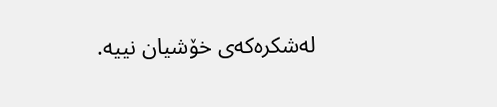لەشکرەکەی خۆشیان نییە.